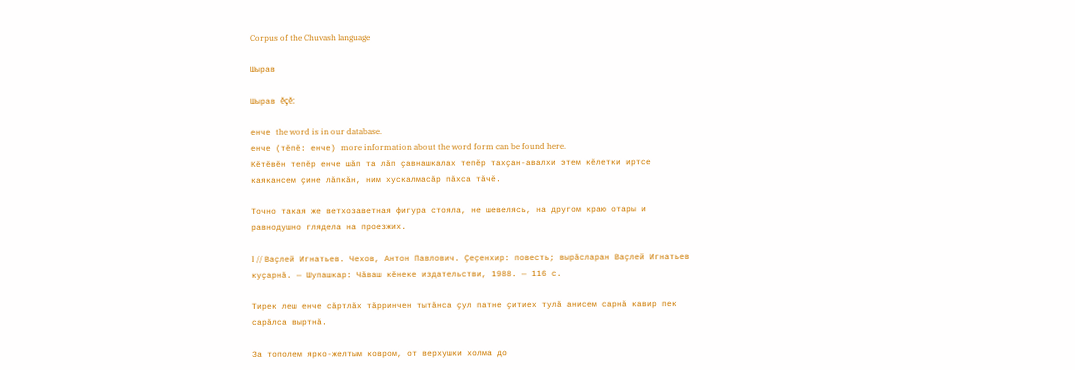Corpus of the Chuvash language

Шырав

Шырав ĕçĕ:

енче the word is in our database.
енче (тĕпĕ: енче) more information about the word form can be found here.
Кӗтӗвӗн тепӗр енче шӑп та лӑп ҫавнашкалах тепӗр тахҫан-авалхи этем кӗлетки иртсе каякансем ҫине лӑпкӑн, ним хускалмасӑр пӑхса тӑчӗ.

Точно такая же ветхозаветная фигура стояла, не шевелясь, на другом краю отары и равнодушно глядела на проезжих.

I // Ваҫлей Игнатьев. Чехов, Антон Павлович. Ҫеҫенхир: повесть; вырӑсларан Ваҫлей Игнатьев куҫарнӑ. — Шупашкар: Чӑваш кӗнеке издательстви, 1988. — 116 с.

Тирек леш енче сӑртлӑх тӑрринчен тытӑнса ҫул патне ҫитиех тулӑ анисем сарнӑ кавир пек сарӑлса выртнӑ.

За тополем ярко-желтым ковром, от верхушки холма до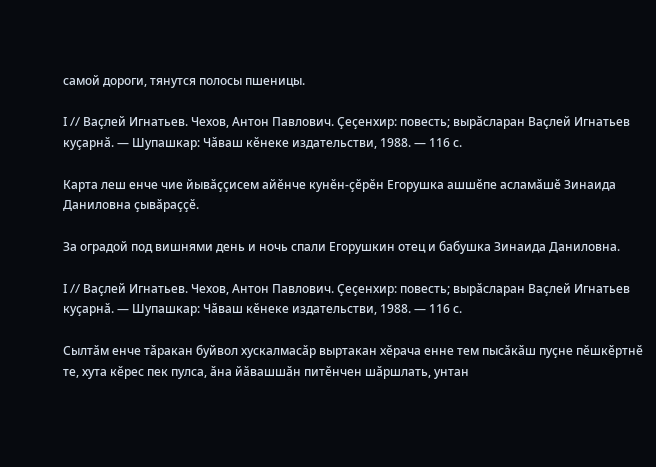самой дороги, тянутся полосы пшеницы.

I // Ваҫлей Игнатьев. Чехов, Антон Павлович. Ҫеҫенхир: повесть; вырӑсларан Ваҫлей Игнатьев куҫарнӑ. — Шупашкар: Чӑваш кӗнеке издательстви, 1988. — 116 с.

Карта леш енче чие йывӑҫҫисем айӗнче кунӗн-ҫӗрӗн Егорушка ашшӗпе асламӑшӗ Зинаида Даниловна ҫывӑраҫҫӗ.

За оградой под вишнями день и ночь спали Егорушкин отец и бабушка Зинаида Даниловна.

I // Ваҫлей Игнатьев. Чехов, Антон Павлович. Ҫеҫенхир: повесть; вырӑсларан Ваҫлей Игнатьев куҫарнӑ. — Шупашкар: Чӑваш кӗнеке издательстви, 1988. — 116 с.

Сылтӑм енче тӑракан буйвол хускалмасӑр выртакан хӗрача енне тем пысӑкӑш пуҫне пӗшкӗртнӗ те, хута кӗрес пек пулса, ӑна йӑвашшӑн питӗнчен шӑршлать, унтан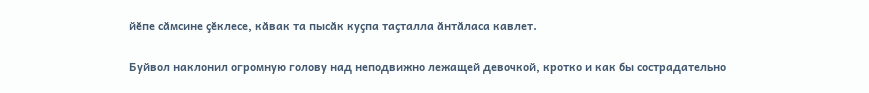йӗпе сӑмсине ҫӗклесе, кӑвак та пысӑк куҫпа таҫталла ӑнтӑласа кавлет.

Буйвол наклонил огромную голову над неподвижно лежащей девочкой, кротко и как бы сострадательно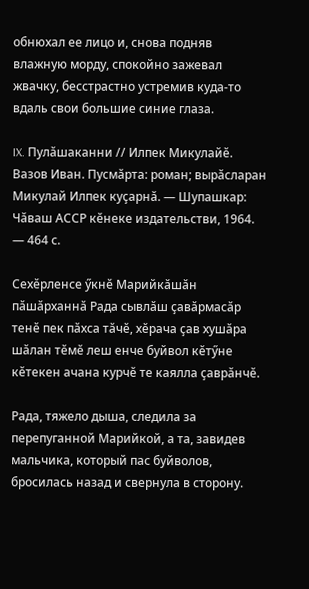обнюхал ее лицо и, снова подняв влажную морду, спокойно зажевал жвачку, бесстрастно устремив куда-то вдаль свои большие синие глаза.

IX. Пулӑшаканни // Илпек Микулайӗ. Вазов Иван. Пусмӑрта: роман; вырӑсларан Микулай Илпек куҫарнӑ. — Шупашкар: Чӑваш АССР кӗнеке издательстви, 1964. — 464 с.

Сехӗрленсе ӳкнӗ Марийкӑшӑн пӑшӑрханнӑ Рада сывлӑш ҫавӑрмасӑр тенӗ пек пӑхса тӑчӗ, хӗрача ҫав хушӑра шӑлан тӗмӗ леш енче буйвол кӗтӳне кӗтекен ачана курчӗ те каялла ҫаврӑнчӗ.

Рада, тяжело дыша, следила за перепуганной Марийкой, а та, завидев мальчика, который пас буйволов, бросилась назад и свернула в сторону.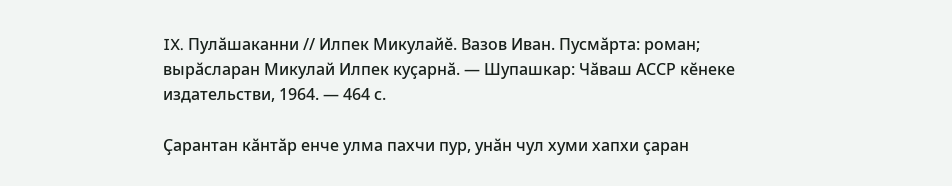IX. Пулӑшаканни // Илпек Микулайӗ. Вазов Иван. Пусмӑрта: роман; вырӑсларан Микулай Илпек куҫарнӑ. — Шупашкар: Чӑваш АССР кӗнеке издательстви, 1964. — 464 с.

Ҫарантан кӑнтӑр енче улма пахчи пур, унӑн чул хуми хапхи ҫаран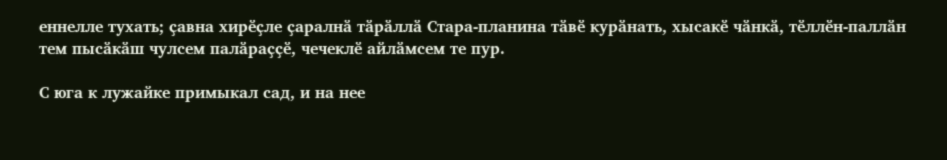еннелле тухать; ҫавна хирӗҫле ҫаралнӑ тӑрӑллӑ Стара-планина тӑвӗ курӑнать, хысакӗ чӑнкӑ, тӗллӗн-паллӑн тем пысӑкӑш чулсем палӑраҫҫӗ, чечеклӗ айлӑмсем те пур.

С юга к лужайке примыкал сад, и на нее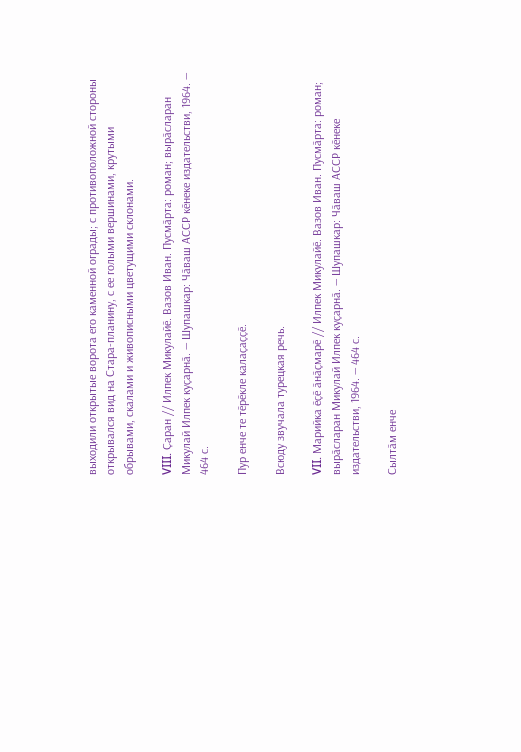выходили открытые ворота его каменной ограды; с противоположной стороны открывался вид на Стара-планину, с ее голыми вершинами, крутыми обрывами, скалами и живописными цветущими склонами.

VIII. Ҫаран // Илпек Микулайӗ. Вазов Иван. Пусмӑрта: роман; вырӑсларан Микулай Илпек куҫарнӑ. — Шупашкар: Чӑваш АССР кӗнеке издательстви, 1964. — 464 с.

Пур енче те тӗрӗкле калаҫаҫҫӗ.

Всюду звучала турецкая речь.

VII. Марийка ӗҫӗ ӑнӑҫмарӗ // Илпек Микулайӗ. Вазов Иван. Пусмӑрта: роман; вырӑсларан Микулай Илпек куҫарнӑ. — Шупашкар: Чӑваш АССР кӗнеке издательстви, 1964. — 464 с.

Сылтӑм енче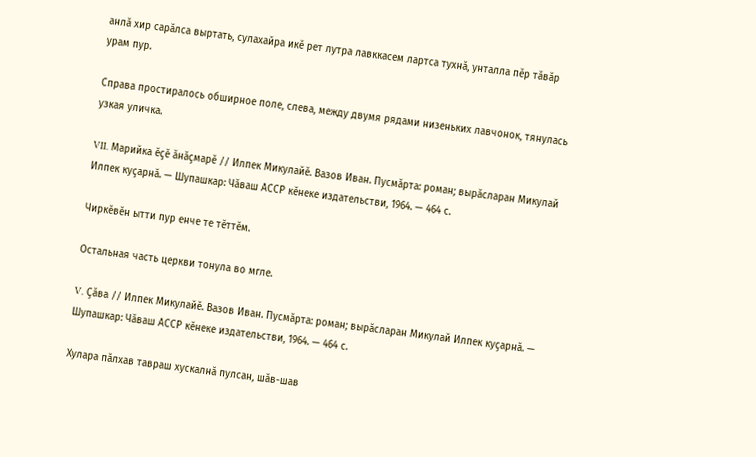анлӑ хир сарӑлса выртать, сулахайра икӗ рет лутра лавккасем лартса тухнӑ, унталла пӗр тӑвӑр урам пур.

Справа простиралось обширное поле, слева, между двумя рядами низеньких лавчонок, тянулась узкая уличка.

VII. Марийка ӗҫӗ ӑнӑҫмарӗ // Илпек Микулайӗ. Вазов Иван. Пусмӑрта: роман; вырӑсларан Микулай Илпек куҫарнӑ. — Шупашкар: Чӑваш АССР кӗнеке издательстви, 1964. — 464 с.

Чиркӗвӗн ытти пур енче те тӗттӗм.

Остальная часть церкви тонула во мгле.

V. Ҫӑва // Илпек Микулайӗ. Вазов Иван. Пусмӑрта: роман; вырӑсларан Микулай Илпек куҫарнӑ. — Шупашкар: Чӑваш АССР кӗнеке издательстви, 1964. — 464 с.

Хулара пӑлхав тавраш хускалнӑ пулсан, шӑв-шав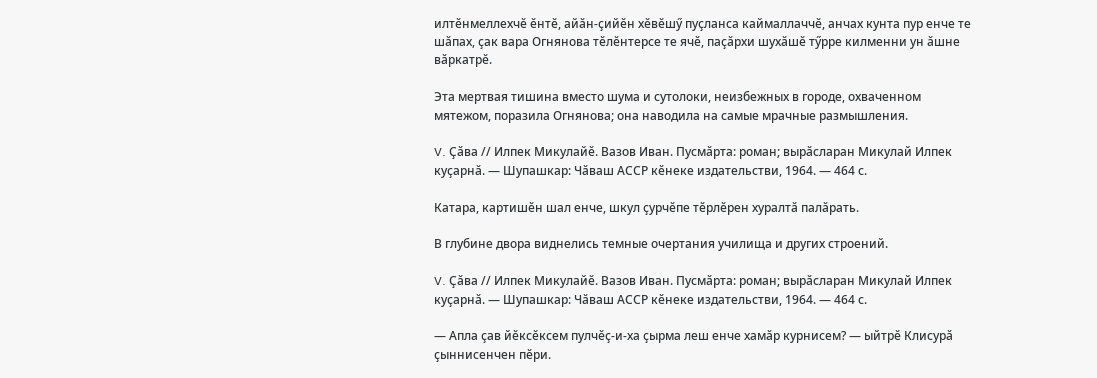илтӗнмеллехчӗ ӗнтӗ, айӑн-ҫийӗн хӗвӗшӳ пуҫланса каймаллаччӗ, анчах кунта пур енче те шӑпах, ҫак вара Огнянова тӗлӗнтерсе те ячӗ, паҫӑрхи шухӑшӗ тӳрре килменни ун ӑшне вӑркатрӗ.

Эта мертвая тишина вместо шума и сутолоки, неизбежных в городе, охваченном мятежом, поразила Огнянова; она наводила на самые мрачные размышления.

V. Ҫӑва // Илпек Микулайӗ. Вазов Иван. Пусмӑрта: роман; вырӑсларан Микулай Илпек куҫарнӑ. — Шупашкар: Чӑваш АССР кӗнеке издательстви, 1964. — 464 с.

Катара, картишӗн шал енче, шкул ҫурчӗпе тӗрлӗрен хуралтӑ палӑрать.

В глубине двора виднелись темные очертания училища и других строений.

V. Ҫӑва // Илпек Микулайӗ. Вазов Иван. Пусмӑрта: роман; вырӑсларан Микулай Илпек куҫарнӑ. — Шупашкар: Чӑваш АССР кӗнеке издательстви, 1964. — 464 с.

— Апла ҫав йӗксӗксем пулчӗҫ-и-ха ҫырма леш енче хамӑр курнисем? — ыйтрӗ Клисурӑ ҫыннисенчен пӗри.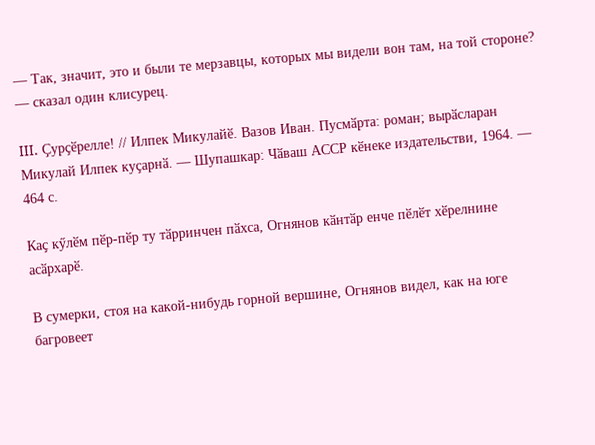— Так, значит, это и были те мерзавцы, которых мы видели вон там, на той стороне? — сказал один клисурец.

III. Ҫурҫӗрелле! // Илпек Микулайӗ. Вазов Иван. Пусмӑрта: роман; вырӑсларан Микулай Илпек куҫарнӑ. — Шупашкар: Чӑваш АССР кӗнеке издательстви, 1964. — 464 с.

Каҫ кӳлӗм пӗр-пӗр ту тӑрринчен пӑхса, Огнянов кӑнтӑр енче пӗлӗт хӗрелнине асӑрхарӗ.

В сумерки, стоя на какой-нибудь горной вершине, Огнянов видел, как на юге багровеет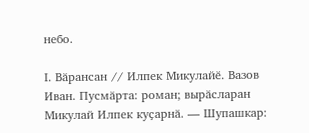небо.

I. Вӑрансан // Илпек Микулайӗ. Вазов Иван. Пусмӑрта: роман; вырӑсларан Микулай Илпек куҫарнӑ. — Шупашкар: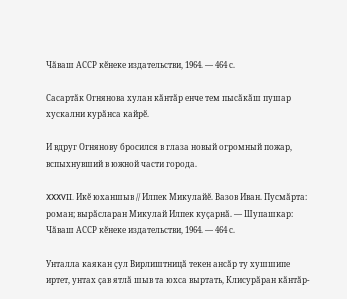Чӑваш АССР кӗнеке издательстви, 1964. — 464 с.

Сасартӑк Огнянова хулан кӑнтӑр енче тем пысӑкӑш пушар хускални курӑнса кайрӗ.

И вдруг Огнянову бросился в глаза новый огромный пожар, вспыхнувший в южной части города.

XXXVII. Икӗ юханшыв // Илпек Микулайӗ. Вазов Иван. Пусмӑрта: роман; вырӑсларан Микулай Илпек куҫарнӑ. — Шупашкар: Чӑваш АССР кӗнеке издательстви, 1964. — 464 с.

Унталла каякан ҫул Вирлиштницӑ текен ансӑр ту хушшипе иртет, унтах ҫав ятлӑ шыв та юхса выртать, Клисурӑран кӑнтӑр-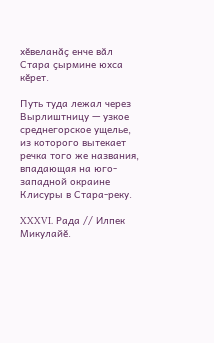хӗвеланӑҫ енче вӑл Стара ҫырмине юхса кӗрет.

Путь туда лежал через Вырлиштницу — узкое среднегорское ущелье, из которого вытекает речка того же названия, впадающая на юго-западной окраине Клисуры в Стара-реку.

XXXVI. Рада // Илпек Микулайӗ.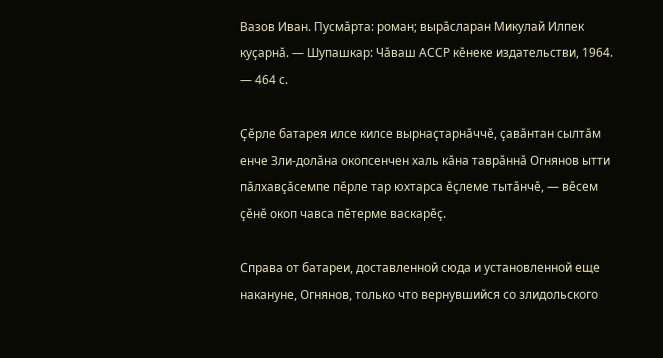Вазов Иван. Пусмӑрта: роман; вырӑсларан Микулай Илпек куҫарнӑ. — Шупашкар: Чӑваш АССР кӗнеке издательстви, 1964. — 464 с.

Ҫӗрле батарея илсе килсе вырнаҫтарнӑччӗ, ҫавӑнтан сылтӑм енче Зли-долӑна окопсенчен халь кӑна таврӑннӑ Огнянов ытти пӑлхавҫӑсемпе пӗрле тар юхтарса ӗҫлеме тытӑнчӗ, — вӗсем ҫӗнӗ окоп чавса пӗтерме васкарӗҫ.

Справа от батареи, доставленной сюда и установленной еще накануне, Огнянов, только что вернувшийся со злидольского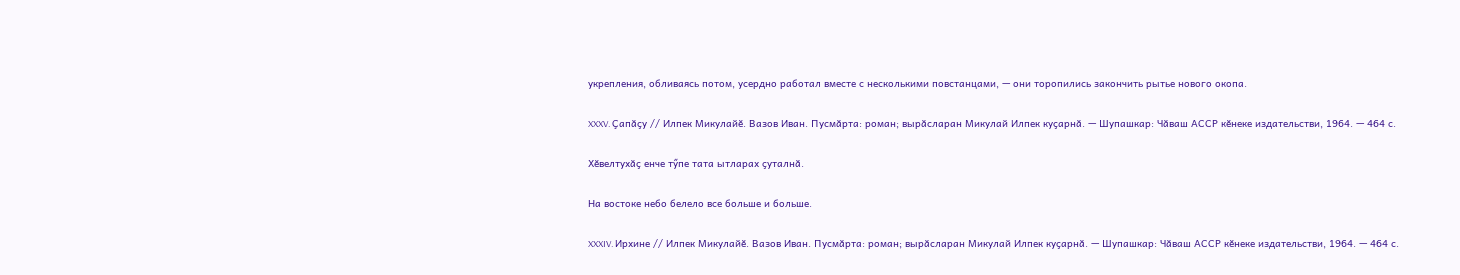укрепления, обливаясь потом, усердно работал вместе с несколькими повстанцами, — они торопились закончить рытье нового окопа.

XXXV. Ҫапӑҫу // Илпек Микулайӗ. Вазов Иван. Пусмӑрта: роман; вырӑсларан Микулай Илпек куҫарнӑ. — Шупашкар: Чӑваш АССР кӗнеке издательстви, 1964. — 464 с.

Хӗвелтухӑҫ енче тӳпе тата ытларах ҫуталнӑ.

На востоке небо белело все больше и больше.

XXXIV. Ирхине // Илпек Микулайӗ. Вазов Иван. Пусмӑрта: роман; вырӑсларан Микулай Илпек куҫарнӑ. — Шупашкар: Чӑваш АССР кӗнеке издательстви, 1964. — 464 с.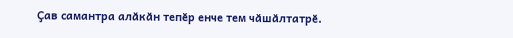Ҫав самантра алӑкӑн тепӗр енче тем чӑшӑлтатрӗ.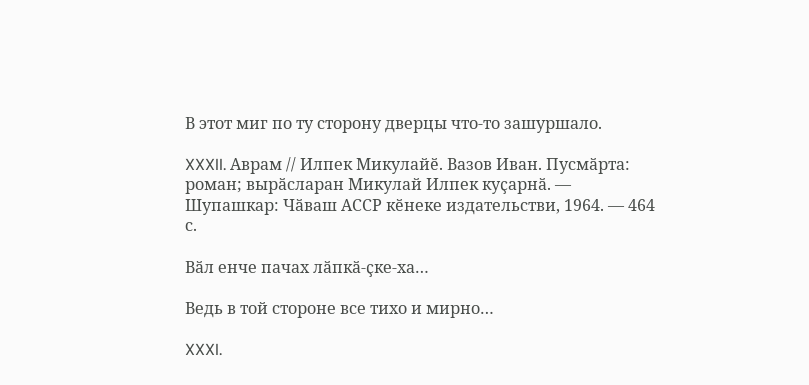В этот миг по ту сторону дверцы что-то зашуршало.

XXXII. Аврам // Илпек Микулайӗ. Вазов Иван. Пусмӑрта: роман; вырӑсларан Микулай Илпек куҫарнӑ. — Шупашкар: Чӑваш АССР кӗнеке издательстви, 1964. — 464 с.

Вӑл енче пачах лӑпкӑ-ҫке-ха…

Ведь в той стороне все тихо и мирно…

XXXI.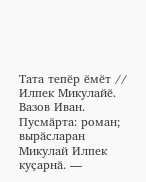Тата тепӗр ӗмӗт // Илпек Микулайӗ. Вазов Иван. Пусмӑрта: роман; вырӑсларан Микулай Илпек куҫарнӑ. —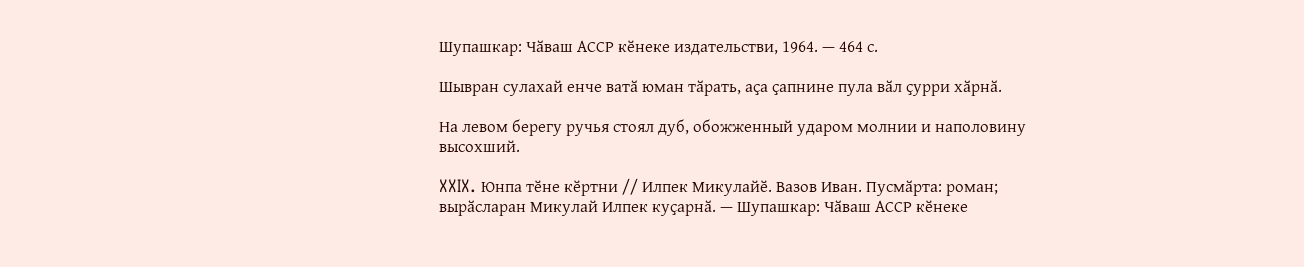Шупашкар: Чӑваш АССР кӗнеке издательстви, 1964. — 464 с.

Шывран сулахай енче ватӑ юман тӑрать, аҫа ҫапнине пула вӑл ҫурри хӑрнӑ.

На левом берегу ручья стоял дуб, обожженный ударом молнии и наполовину высохший.

XXIX. Юнпа тӗне кӗртни // Илпек Микулайӗ. Вазов Иван. Пусмӑрта: роман; вырӑсларан Микулай Илпек куҫарнӑ. — Шупашкар: Чӑваш АССР кӗнеке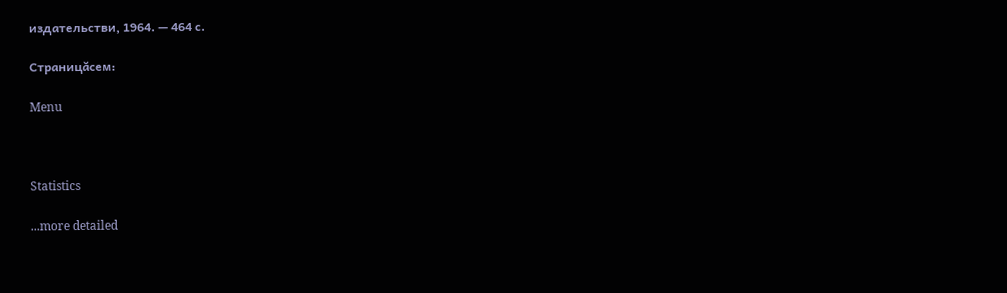издательстви, 1964. — 464 с.

Страницăсем:

Menu



Statistics

...more detailed